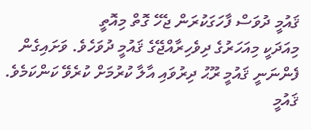ޤައުމީ ދުވަސް ފާހަގަކުރަން ޖެހޭ ގޮތް މިއޮތީ
މިއަދަކީ މިއަހަރުގެ ދިވެހިރާއްޖޭގެ ޤައުމީ ދުވަހެވެ. ވަށައިގެން ފެންނަނީ ޤައުމީ ރޫޙު ދިރުވައި އާލާ ކުރުމަށް ކުރެވޭ ކަންކަމެވެ. ޤައުމީ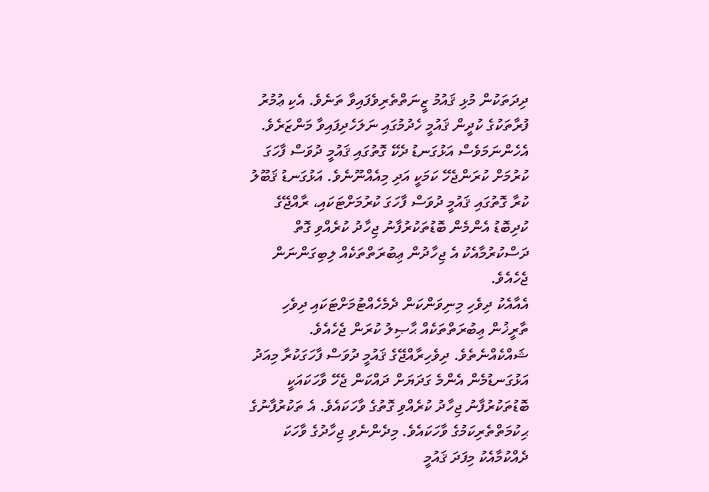ދިދަތަކުން މުޅި ޤައުމު ޒީނަތްތެރިވެފައިވާ ތަނެވެ. އެކި ޢުމުރު ފުރާތަކުގެ ކުދީން ޤައުމީ ހެދުމުގައި ނަލަހެދިފައިވާ މަންޒަރެވެ. އެހެންނަމަވެސް އަޅުގަނޑު ދެކޭ ގޮތުގައި ޤައުމީ ދުވަސް ފާހަގަ ކުރުމަށް ކުރަންޖެހޭ ކަމަކީ އަދި މިއެއްނޫނެވެ. އަޅުގަނޑު ޤަބޫލު ކުރާ ގޮތުގައި ޤައުމީ ދުވަސް ފާހަގަ ކުރުމަށްޓަކައި، ރާއްޖޭގެ ކުދިބޮޑު އެންމެން ބޮޑުތަކުރުފާނު ޖިހާދު ކުރެއްވި ގޮތް ދަސްކުރުމާއެކު އެ ޖިހާދުން ޢިބުރަތްތަކެއް ލިބިގަންނަން ޖެހެއެވެ.
އެއާއެކު ދިވެހި މިނިވަންކަން ދެމެހެއްޓުމަށްޓަކައި ދިވެހި ތާރީޚުން ޢިބުރަތްތަކެއް ޙާޞިލު ކުރަން ޖެހެއެވެ. ޝައްކެއްނެތެވެ. ދިވެހިރާއްޖޭގެ ޤައުމީ ދުވަސް ފާހަގަކުރާ މިއަދު އަޅުގަނޑުމެން އެންމެ ގަދަޔަށް ދައްކަން ޖެހޭ ވާހަކައަކީ ބޮޑުތަކުރުފާނު ޖިހާދު ކުރެއްވި ގޮތުގެ ވާހަކައެވެ. އެ ތަކުރުފާނުގެ ޙިކުމަތްތެރިކަމުގެ ވާހަކައެވެ. މިދެންނެވި ޖިހާދުގެ ވާހަކަ ދެއްކުމާއެކު މިފަދަ ޤައުމީ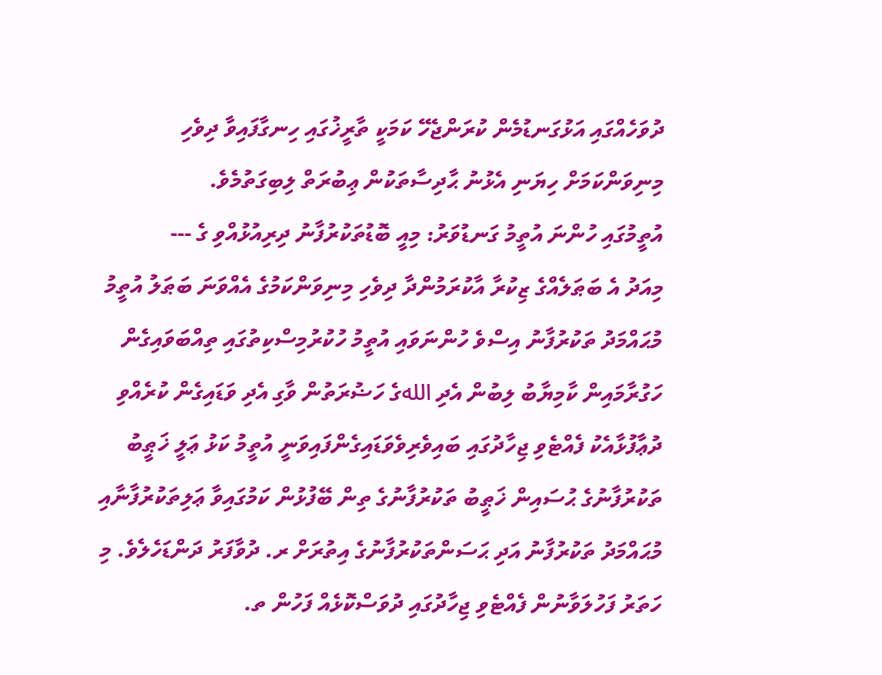ދުވަހެއްގައި އަޅުގަނޑުމެން ކުރަންޖެހޭ ކަމަކީ ތާރީޚުގައި ހިނގާފައިވާ ދިވެހި މިނިވަންކަމަށް ހިޔަނި އެޅުނު ޙާދިސާތަކުން ޢިބުރަތް ލިބިގަތުމެވެ.
އުތީމުގައި ހުންނަ އުތީމު ގަނޑުވަރު: މިއީ ބޮޑުތަކުރުފާނު ދިރިއުޅުއްވި ގެ ---
މިއަދު އެ ބަޠަލެއްގެ ޒިކުރާ އާކުރަމުންދާ ދިވެހި މިނިވަންކަމުގެ އެއްވަނަ ބަޠަލު އުތީމު މުޙައްމަދު ތަކުރުފާނު އިސްވެ ހުންނަވައި އުތީމު ހުކުރުމިސްކިތުގައި ތިއްބަވައިގެން ހަގުރާމައިން ކާމިޔާބު ލިބުން އެދި اللهގެ ހަޟުރަތުން ވާގި އެދި ވަޑައިގެން ކުރެއްވި ދުޢާފުޅާއެކު ފެއްޓެވި ޖިހާދުގައި ބައިވެރިވެވަޑައިގެންފައިވަނީ އުތީމު ކަޅު ޢަލީ ޚަޠީބު ތަކުރުފާނުގެ ޙުސައިން ޚަޠީބު ތަކުރުފާނުގެ ތިން ބޭފުޅުން ކަމުގައިވާ ޢަލިތަކުރުފާނާއި މުޙައްމަދު ތަކުރުފާނު އަދި ޙަސަންތަކުރުފާނުގެ އިތުރަށް ރ. ދުވާފަރު ދަންޑަހެލެވެ. މި ހަތަރު ފަހުލަވާނުން ފެއްޓެވި ޖިހާދުގައި ދުވަސްކޮޅެއް ފަހުން ތ.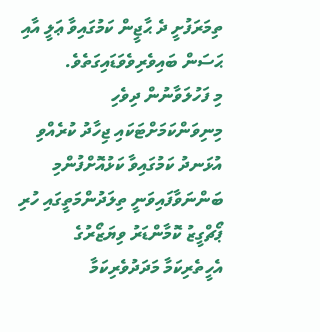ތިމަރަފުށީ ދެ ޙާޖީން ކަމުގައިވާ ޢަލީ އާއި ޙަސަން ބައިވެރިވެވަޑައިގަތެވެ.
މި ފަހުލަވާނުން ދިވެހި މިނިވަންކަމަށްޓަކައި ޖިހާދު ކުރެއްވި އުޅަނދު ކަމުގައިވާ ކަޅުއޮށްފުންމި ބަންނަވާފައިވަނީ ތިލަދުންމަތީގައި ހުރި ޕޯޗްގީޒު ކޮމާންޑަރު ވިޔަޒޯރުގެ އެހީތެރިކަމާ މަދަދުވެރިކަމާ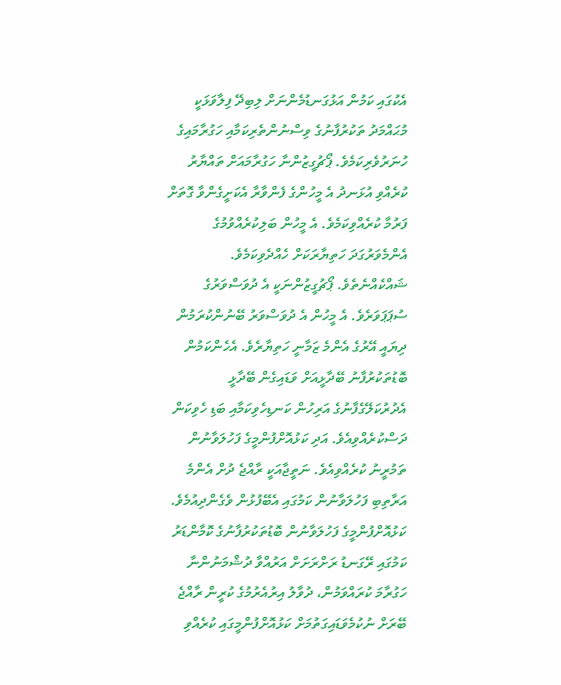އެކުގައި ކަމުން އަޅުގަނޑުމެންނަށް ލިބިދޭ ފިލާވަޅަކީ މުޙައްމަދު ތަކުރުފާނުގެ ވިސްނުންތެރިކަމާއި ހަގުރާމައިގެ ހުނަރުވެރިކަމެވެ. ޕޯޗުގީޒުންނާ ހަގުރާމައަށް ތައްޔާރު ކުރެއްވި އުޅަނދު އެ މީހުންގެ ފެންވާރާ އެކަށީގެންވާ ގޮތަށް ފަރުމާ ކުރެއްވިކަމެވެ. އެ މީހުން ބަލިކުރެއްވުމުގެ އެންމެވަރުގަދަ ހަތިޔާރަކަށް ހެއްދެވިކަމެވެ.
ޝައްކެއްނެތެވެ. ޕޯޗުގީޒުންނަކީ އެ ދުވަސްވަރުގެ ސުޕަޕަވަރެވެ. އެ މީހުން އެ ދުވަސްވަރު ބޭނުންކުރަމުން ދިޔައީ އޭރުގެ އެންމެ ޒަމާނީ ހަތިޔާރެވެ. އެހެންކަމުން ބޮޑުތަކުރުފާނު ބޭދާޅީއަށް ވަޑައިގެން ބޭދާޅީ އެދުރުކަލޭގެފާނުގެ އަރިހުން ކަނޑިހެވިކަމާއި ބަޑި ހެވިކަން ދަސްކުރެއްވިއެވެ. އަދި ކަޅުއޮށްފުންމީގެ ފަހުލަވާނުން ތަމުރީނު ކުރެއްވިއެވެ. ނަތީޖާއަކީ ރާއްޖެ ދުށް އެންމެ އަރާތިބި ފަހުލަވާނުން ކަމުގައި އެބޭފުޅުން ވެގެންދިއުމެވެ.
ކަޅުއޮށްފުންމީގެ ފަހުލަވާނުން ބޮޑުތަކުރުފާނުގެ ކޮމާންޑަރު ކަމުގައި ރޭގަނޑު ރަށްރަށަށް އަރުއްވާ ދުޝްމަނުންނާ ހަގުރާމަ ކުރައްވަމުން، ދުވާލު އިރުއެރުމުގެ ކުރީން ރާއްޖެ ބޭރަށް ނުކުމެވަޑައިގަތުމަށް ކަޅުއޮށްފުންމީގައި ކުރެއްވި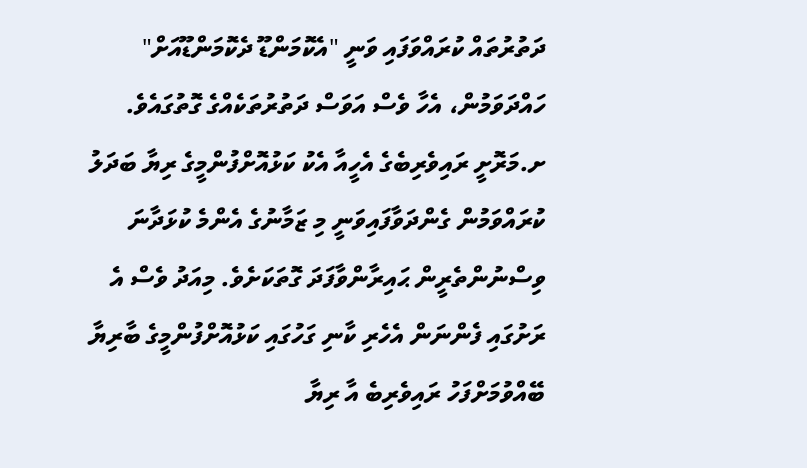ދަތުރުތައް ކުރައްވަފައި ވަނީ "އެކޮމަންޑޫ ދެކޮމަންޑޫއަށް" ހައްދަވަމުން، އެހާ ވެސް އަވަސް ދަތުރުތަކެއްގެ ގޮތުގައެވެ.
ށ.މަރޮށީ ރައިވެރިބެގެ އެހީއާ އެކު ކަޅުއޮށްފުންމީގެ ރިޔާ ބަދަލު ކުރައްވަމުން ގެންދަވާފައިވަނީ މި ޒަމާނުގެ އެންމެ ކުޅަދާނަ ވިސްނުންތެރީން ޙައިރާންވާފަދަ ގޮތަކަށެވެ. މިއަދު ވެސް އެ ރަށުގައި ފެންނަން އެހެރި ކާނި ގަހުގައި ކަޅުއޮށްފުންމީގެ ބާރިޔާ ބޭއްވުމަށްފަހު ރައިވެރިބެ އާ ރިޔާ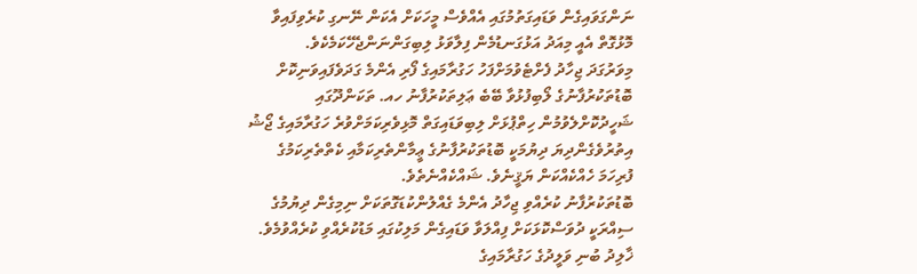ނަންގަވައިގެން ވަޑައިގަތުމުގައި އެއްވެސް މީހަކަށް އެކަން ނޭނގި ކުރެވިފައިވާ މޮޅުގޮތް އެއީ މިއަދު އަޅުގަނޑުމެން ފިލާވަޅު ލިބިގަންނަންޖެހޭކަމެކެވެ.
މިވަރުގަދަ ޖިހާދު ފެށްޓެވުމަށްފަހު ހަގުރާމައިގެ ފޯރި އެންމެ ގަދަވެފައިވަނިކޮށް ބޮޑުތަކުރުފާނުގެ ލޯބިފުޅުވާ ބޭބެ ޢަލިތަކުރުފާނު ހއ. ތަކަންދޫގައި ޝަހީދުކޮށްލެވުމުން ހިތްޕުޅަށް ލިބިވަޑައިގަތް މޮޅިވެރިކަމަށްވުރެ ހަގުރާމައިގެ ޖޯޝު އިތުރުވެގެންދިޔަ ދިޔުމަކީ ބޮޑުތަކުރުފާނުގެ ޢީމާންތެރިކަމާއި ކެތްތެރިކަމުގެ ފުރިހަމަ ހެއްކެއްކަން ޔަޤީނެވެ. ޝައްކެއްނެތެވެ.
ބޮޑުތަކުރުފާނު ކުރެއްވި ޖިހާދު އެންމެ ގެއްލުންކުޑަގޮތަކަށް ނިމިގެން ދިޔުމުގެ ސިއްރަކީ ދުވަސްކޮޅަކަށް ފިއްލަވާ ވަޑައިގެން މަލިކުގައި މަޑުކުރެއްވި ކުރެއްވުމެވެ. ޚާލިދު ބުނި ވަލީދުގެ ހަގުރާމައިގެ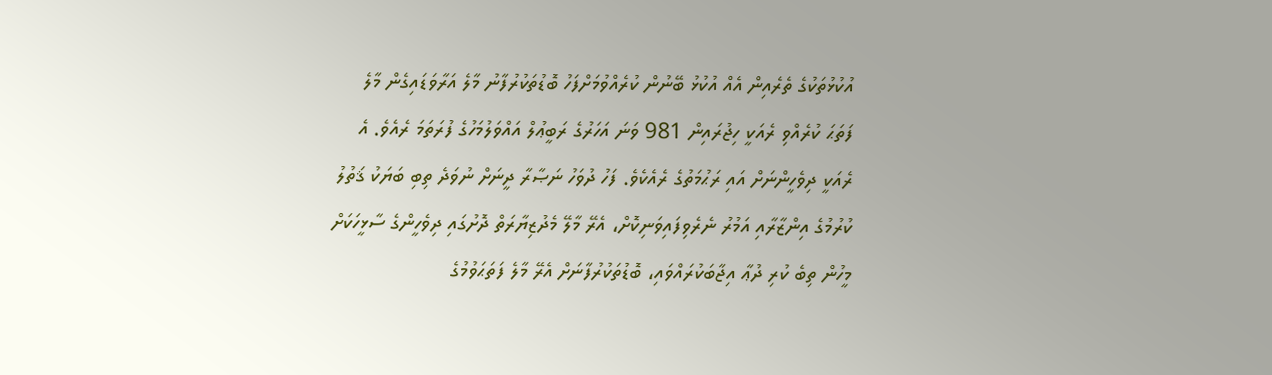އުކުޅުތަކުގެ ތެރެއިން އެއް އުކުޅު ބޭނުން ކުރެއްވުމަށްފަހު ބޮޑުތަކުރުފާނު މާލެ އަރާވަޑައިގެން މާލެ ފަތަޙަ ކުރެއްވި ރެއަކީ ހިޖުރައިން 981 ވަނަ އަހަރުގެ ރަބީޢުލް އައްވަލުމަހުގެ ފުރަތަމަ ރެއެވެ. އެ ރެއަކީ ދިވެހީންނަށް އައި ރަޙުމަތުގެ ރެއެކެވެ. ފަހު ދުވަހު ނަޞާރާ ދީނަށް ނުވަދެ ތިބި ބަޔަކު ޤަތުލު ކުރުމުގެ އިންޒާރާއި އަމުރު ނެރެވިފައިވަނިކޮށް، އެރޭ މާލޭ މެދުޒިޔާރަތް ދޮށުގައި ދިވެހީންގެ ސާޅީހަކަށް މީހުން ތިބެ ކުރި ދުޢާ އިޖާބަކުރައްވައި، ބޮޑުތަކުރުފާނަށް އެރޭ މާލެ ފަތަޙަވުމުގެ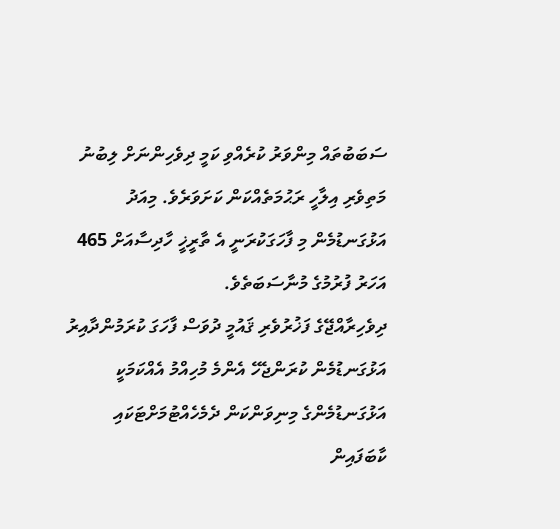ސަބަބުތައް މިންވަރު ކުރެއްވި ކަމީ ދިވެހިންނަށް ލިބުނު މަތިވެރި އިލާހީ ރަޙުމަތެއްކަން ކަށަވަރެވެ. މިއަދު އަޅުގަނޑުމެން މި ފާހަގަކުރަނީ އެ ތާރީޚީ ހާދިސާއަށް 465 އަހަރު ފުރުމުގެ މުނާސަބަތެވެ.
ދިވެހިރާއްޖޭގެ ފަޚުރުވެރި ޤައުމީ ދުވަސް ފާހަގަ ކުރަމުންދާއިރު އަޅުގަނޑުމެން ކުރަންޖެހޭ އެންމެ މުހިއްމު އެއްކަމަކީ އަޅުގަނޑުމެންގެ މިނިވަންކަން ދެމެހެއްޓުމަށްޓަކައި ކާބަފައިން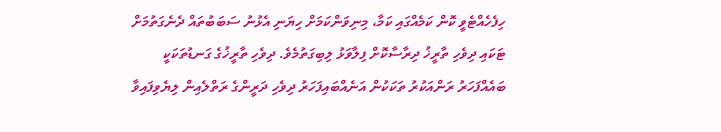ހިފެހެއްޓެވީ ކޮން ކަމެއްގައި ކަމާ، މިނިވަންކަމަށް ހިޔަނި އެޅުނު ސަބަބުތައް ދެނެގަތުމަށް ޓަކައި ދިވެހި ތާރީޚު ދިރާސާކޮށް ފިލާވަޅު ލިބިގަތުމެވެ. ދިވެހި ތާރީޚުގެ ގަނޑުތަކަކީ ބައެއްފަހަރު ރަންއަކުރު ތަކަކުން އަނެއްބައިފަހަރު ދިވެހި ދަރީންގެ ރަތްލެއިން ލިޔެވިފައިވާ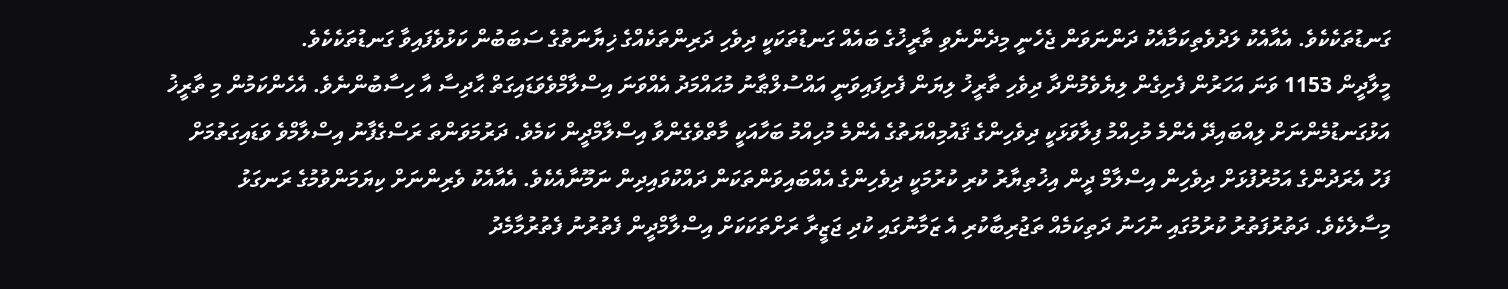ގަނޑުތަކެކެވެ. އެއާއެކު ލަދުވެތިކަމާއެކު ދަންނަވަން ޖެހެނީ މިދެންނެވި ތާރީޚުގެ ބައެއް ގަނޑުތަކަކީ ދިވެހި ދަރިންތަކެއްގެ ޚިޔާނަތުގެ ސަބަބުން ކަޅުވެފައިވާ ގަނޑުތަކެކެވެ.
މީލާދީން 1153 ވަނަ އަހަރުން ފެށިގެން ލިޔެވެމުންދާ ދިވެހި ތާރީޚު ލިޔަން ފެށިފައިވަނީ އައްސުލްޠާނު މުޙައްމަދު އެއްވަނަ އިސްލާމްވެވަޑައިގަތް ޙާދިސާ އާ ހިސާބުންނެވެ. އެހެންކަމުން މި ތާރީޚު އަޅުގަނޑުމެންނަށް ލިއްބައިދޭ އެންމެ މުހިއްމު ފިލާވަޅަކީ ދިވެހިންގެ ޤައުމިއްޔަތުގެ އެންމެ މުހިއްމު ބަހާއަކީ މާތްވެގެންވާ އިސްލާމްދީން ކަމެވެ. ދަރުމަވަންތަ ރަސްގެފާނު އިސްލާމްވެ ވަޑައިގަތުމަށް ފަހު އެރަދުންގެ އަމުރުފުޅަށް ދިވެހިން އިސްލާމް ދީން އިޚުތިޔާރު ކުރި ކުރުމަކީ ދިވެހިންގެ އެއްބައިވަންތަކަން ދައްކުވައިދިން ނަމޫނާއެކެވެ. އެއާއެކު ވެރިންނަށް ކިޔަމަންވުމުގެ ރަނގަޅު މިސާލެކެވެ. ދަތުރުފަތުރު ކުރުމުގައި ނުހަނު ދަތިކަމެއް ތަޖުރިބާކުރި އެ ޒަމާނުގައި ކުދި ޖަޒީރާ ރަށްތަކަކަށް އިސްލާމްދީން ފެތުރުނު ފެތުރުމާމެދު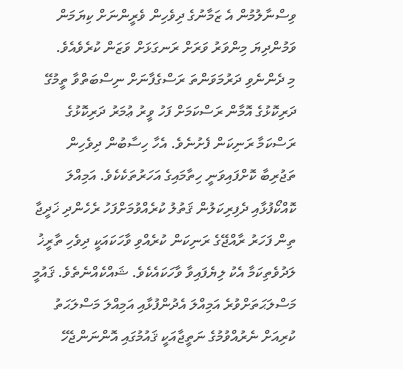ވިސްނާލުމުން އެ ޒަމާނުގެ ދިވެހިން ވެރީންނަށް ކިޔަމަން ވަމުންދިޔަ މިންވަރު ވަރަށް ރަނގަޅަށް ވަޒަން ކުރެވެއެވެ.
މި ދެންނެވި ދަރުމަވަންތަ ރަސްގެފާނަށް ނިސްބަތްވާ ތީމުގޭ ދަރިކޮޅުގެ އޮމާން ރަސްކަމަށް ފަހު ވީރު ޢުމަރު ދަރިކޮޅުގެ ރަސްކަމާ ރަނިކަން ފެށުނެވެ. އެހާ ހިސާބުން ދިވެހިން ތަޖުރިބާ ކޮށްފައިވަނީ ހިތާމައިގެ އަހަރުތަކެކެވެ. އަމިއްލަ ކޮއްކޯފުޅާއި ދެފިރިކަލުން ޤަތުލު ކުރެއްވުމަށްފަހު ރެހެންދި ޚަދީޖާ ތިން ފަހަރު ރާއްޖޭގެ ރަނިކަން ކުރެއްވި ވާހަކައަކީ ދިވެހި ތާރީޚު ލަދުވެތިކަމާ އެކު ލިޔެފައިވާ ވާހަކައެކެވެ. ޝައްކެއްނެތެވެ. ޤައުމީ މަސްލަޙަތަށްވުރެ އަމިއްލަ އެދުންފުޅާއި އަމިއްލަ މަސްލަޙަތު ކުރިއަށް ނެރުއްވުމުގެ ނަތީޖާއަކީ ޤައުމުގައި އޮންނަންޖެހޭ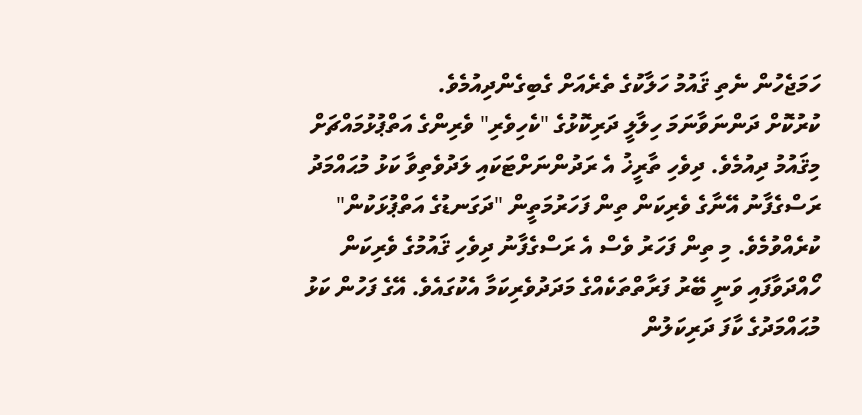ހަމަޖެހުން ނެތި ޤައުމު ހަލާކުގެ ތެރެއަށް ގެބިގެންދިއުމެވެ.
ކުރުކޮށް ދަންނަވާނަމަ ހިލާލީ ދަރިކޮޅުގެ "ކެހިވެރި" ވެރިންގެ އަތްޕުޅުމައްޗަށް މިޤައުމު ދިއުމެވެ. ދިވެހި ތާރީޚު އެ ރަދުންނަށްޓަކައި ލަދުވެތިވާ ކަޅު މުޙައްމަދު ރަސްގެފާނު އޭނާގެ ވެރިކަން ތިން ފަހަރުމަތީން "ދަގަނޑުގެ އަތްޕުޅަކުން" ކުރެއްވުމެވެ. މި ތިން ފަހަރު ވެސް އެ ރަސްގެފާނު ދިވެހި ޤައުމުގެ ވެރިކަން ހޯއްދަވާފައި ވަނީ ބޭރު ފަރާތްތަކެއްގެ މަދަދުވެރިކަމާ އެކުގައެވެ. އޭގެ ފަހުން ކަޅު މުޙައްމަދުގެ ކާފަ ދަރިކަލުން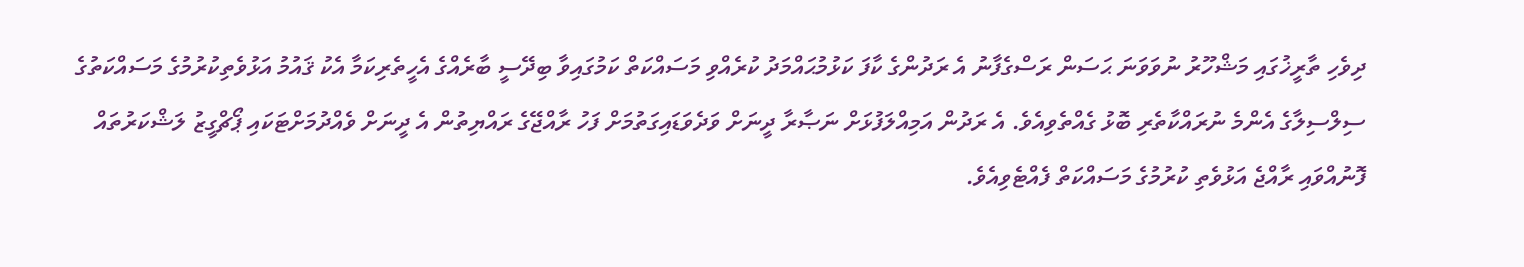ދިވެހި ތާރީޚުގައި މަޝްހޫރު ނުވަވަނަ ޙަސަން ރަސްގެފާނު އެ ރަދުންގެ ކާފަ ކަޅުމުޙައްމަދު ކުރެއްވި މަސައްކަތް ކަމުގައިވާ ބިދޭސީ ބާރެއްގެ އެހީތެރިކަމާ އެކު ޤައުމު އަޅުވެތިކުރުމުގެ މަސައްކަތުގެ ސިލްސިލާގެ އެންމެ ނުރައްކާތެރި ބޮޅު ގެއްތެވިއެވެ. އެ ރަދުން އަމިއްލަފުޅަށް ނަޞާރާ ދީނަށް ވަދެވަޑައިގަތުމަށް ފަހު ރާއްޖޭގެ ރައްޔިތުން އެ ދީނަށް ވެއްދުމަށްޓަކައި ޕޯޗްގީޒު ލަޝްކަރުތައް ފޮނުއްވައި ރާއްޖެ އަޅުވެތި ކުރުމުގެ މަސައްކަތް ފެއްޓެވިއެވެ.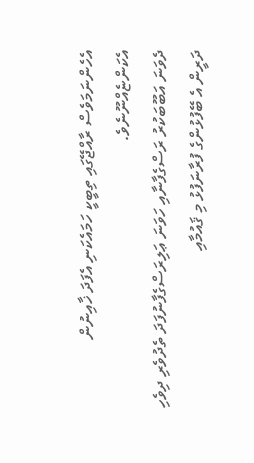އެހެންނަމަވެސް ރާއްޖޭގައި ތިބީކީ ހަމައެކަނި އެފަދަ ޚާއިނުން އެކަންޏެއްނޫނެވެ.
ދެވަނަ އަބޫބަކުރު ރަސްގެފާނާއި ހަވަނަ ޢަލިރަސްގެފާނުފަދަ ތެދުވެރި ދިވެހި ދަރީން އެ ބޭފުޅުންގެ ފުރާނަފުޅު މި ޤައުމާއި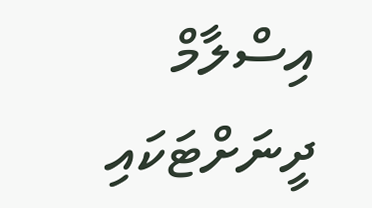އިސްލާމް ދީނަށްޓަކައި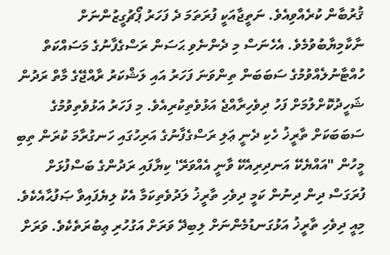ޤުރުބާން ކުރެއްވިއެވެ. ނަތީޖާއަކީ ފުރަތަމަ ދެ ފަހަރު ޕޯޗުގީޒުންނަށް ނާކާމިޔާބުވުމެވެ. އެހެނަސް މި ދެންނެވި ޙަސަން ރަސްގެފާނުގެ މަސައްކަތް ހުއްޓާނުލެއްވުމުގެ ސަބަބަން ތިންވަނަ ފަހަރު އައި ލަޝްކަރު ރާއްޖޭގެ މާތް ރަދުން ޝަހީދުކޮށްލުމަށް ފަހު ދިވެހިރާއްޖެ އަޅުވެތިކުރިއެވެ. މި ފަހަރު އަޅުވެތިވުމުގެ ސަބަބަކަށް ތާރީޚު ހެކި ދެނީ ޢަލި ރަސްގެފާނުގެ އަރިހުގައި ހަނގުރާމަ ކުރަން ތިބި މީހުން "އައްޔެކޭ އަނދިރިއެކޭ ވާނީ އެއްވަރޭ' ކިޔާފައި ރަދުންގެ ބަސްފުޅަށް ފުރަގަސް ދިން ދިނުން ކަމީ ދިވެހި ތާރީޚު ލަދުވެތިކަމާ އެކު ލިޔެފައިވާ ޞަފުޙާއެކެވެ.
މިއީ ދިވެހި ތާރީޚު އަޅުގަނޑުމެންނަށް ލިބިދޭ ވަރަށް އަގުހުރި ޢިބުރަތެކެވެ. ވަރަށް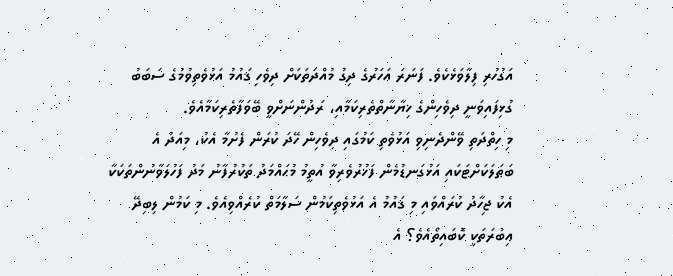އަގުހުރި ފިލާވަޅެކެވެ. ފަނަރަ އަހަރުގެ ދިގު މުއްދަތަކަށް ދިވެހި ޤައުމު އަޅުވެތިވުމުގެ ސަބަބު ގުޅިފައިވަނީ ދިވެހިންގެ ޚިޔާނާތްތެރިކަމާއި، ރަދުންނަށްވީ ބޭވަފާތެރިކަމާއެވެ.
މި ހިތްދަތި ވޭންދެނިވި އަޅުވެތި ކަމުގައި ދިވެހިން ހޭދަ ކުރަން ފެށުމާ އެކު، މިއަދު އެ ބަޠަލަކަށްޓަކައި އަޅުގަނޑުމެން ފަޚުރުވެރިވާ އުތީމު މުޙައްމަދު ތަކުރުފާނު މަދު ފަހުލަވާނުންތަކަކާ އެކު ޖިހާދު ކުރައްވައި މި ޤައުމު އެ އަޅުވެތިކަމުން ސަލާމަތް ކުރެއްވިއެވެ. މި ކަމުން ލިބިދޭ ޢިބުރަތަކީ ކޮބައިތޯއެވެ؟ އެ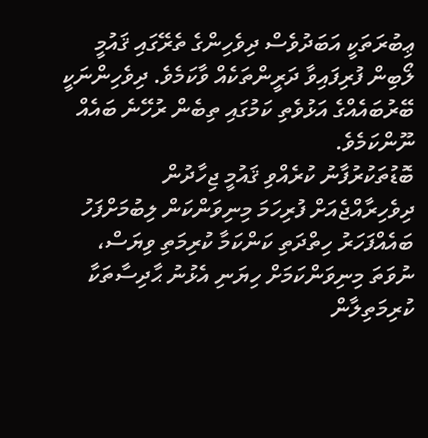ޢިބުރަތަކީ އަބަދުވެސް ދިވެހިންގެ ތެރޭގައި ޤައުމީ ލޯބިން ފުރިފައިވާ ދަރީންތަކެއް ވާކަމެވެ. ދިވެހިންނަކީ ބޭރުބައެއްގެ އަޅުވެތި ކަމުގައި ތިބެން ރުހޭނެ ބައެއް ނޫންކަމެވެ.
ބޮޑުތަކުރުފާނު ކުރެއްވި ޤައުމީ ޖިހާދުން ދިވެހިރާއްޖެއަށް ފުރިހަމަ މިނިވަންކަން ލިބުމަށްފަހު ބައެއްފަހަރު ހިތްދަތި ކަންކަމާ ކުރިމަތި ވިޔަސް، ނުވަތަ މިނިވަންކަމަށް ހިޔަނި އެޅުނު ޙާދިސާތަކާ ކުރިމަތިލާން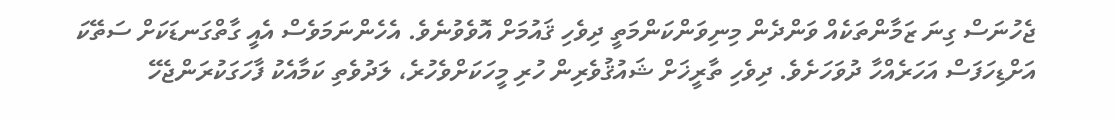ޖެހުނަސް ގިނަ ޒަމާންތަކެއް ވަންދެން މިނިވަންކަންމަތީ ދިވެހި ޤައުމަށް އޮވެވުނެވެ. އެހެންނަމަވެސް އެއީ ގާތްގަނޑަކަށް ސަތޭކަ އަށްޑިހަފަސް އަހަރެއްހާ ދުވަހަށެވެ. ދިވެހި ތާރީޚަށް ޝައުޤުވެރިން ހުރި މީހަކަށްވެހުރެ، ލަދުވެތި ކަމާއެކު ފާހަގަކުރަންޖެހޭ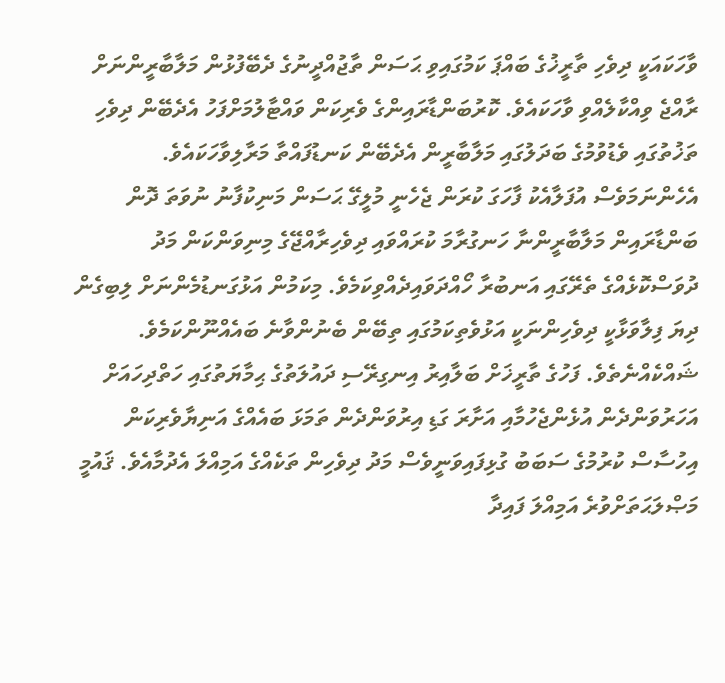ވާހަކައަކީ ދިވެހި ތާރީޚުގެ ބައްޕަ ކަމުގައިވި ޙަސަން ތާޖުއްދީނުގެ ދެބޭފުޅުން މަލާބާރީންނަށް ރާއްޖެ ވިއްކާލެއްވި ވާހަކައެވެ. ކޮރުބަންޑާރައިންގެ ވެރިކަން ވައްޓާލުމަށްފަހު އެދެބޭން ދިވެހި ތަޚުތުގައި ވެޑުވުމުގެ ބަދަލުގައި މަލާބާރީން އެދެބޭން ކަނޑުފައްތާ މަރާލިވާހަކައެވެ. އެހެންނަމަވެސް އުފަލާއެކު ފާހަގަ ކުރަން ޖެހެނީ މުލީގޭ ޙަސަން މަނިކުފާނު ނުވަތަ ދޮން ބަންޑާރައިން މަލާބާރީންނާ ހަނގުރާމަ ކުރައްވައި ދިވެހިރާއްޖޭގެ މިނިވަންކަން މަދު ދުވަސްކޮޅެއްގެ ތެރޭގައި އަނބުރާ ހޯއްދަވައިދެއްވިކަމެވެ. މިކަމުން އަޅުގަނޑުމެންނަށް ލިބިގެން ދިޔަ ފިލާވަޅާކީ ދިވެހިންނަކީ އަޅުވެތިކަމުގައި ތިބޭން ބެނުންވާނެ ބައެއްނޫންކަމެވެ.
ޝައްކެއްނެތެވެ. ފަހުގެ ތާރީޚަށް ބަލާއިރު އިނގިރޭސި ދައުލަތުގެ ޙިމާޔަތުގައި ހަތްދިހައަށް އަހަރުވަންދެން އުޅެންޖެހުމާއި އަށާރަ ގަޑި އިރުވަންދެން ތަމަޅަ ބައެއްގެ އަނިޔާވެރިކަން އިހުސާސް ކުރުމުގެ ސަބަބު ގުޅިފައިވަނީވެސް މަދު ދިވެހިން ތަކެއްގެ އަމިއްލަ އެދުމާއެވެ. ޤައުމީ މަޞްލަޙަތަށްވުރެ އަމިއްލަ ފައިދާ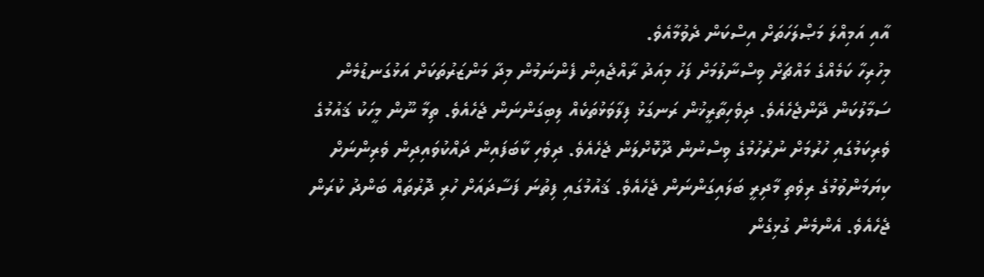އާއި އަމިއްލަ މަޞްލަހަތަށް އިސްކަން ދެވުމާއެވެ.
މިހުރިހާ ކަމެއްގެ މައްޗަށް ވިސްނާލުމަށް ފަހު މިއަދު ރާއްޖެއިން ފެންނަމުން މިދާ މަންޒަރުތަކަށް އަޅުގަނޑުމެން ސަމާލުކަން ދޭންޖެހެއެވެ. ދިވެހިތާރީޚުން ރަނގަޅު ފިލާވަޅުތަކެއް ލިބިގަންނަން ޖެހެއެވެ. ތިމާ ނޫން މީހަކު ޤައުމުގެ ވެރިކަމުގައި ހުރުމަށް ނުރުހުމުގެ ވިސްނުން ދޫކޮށްލަން ޖެހެއެވެ. ދިވެހި ކާބަފައިން ދައްކުވައިދިން ވެރިންނަށް ކިޔަމަންވުމުގެ ރިވެތި މާދިރީ ބަލައިގަންނަން ޖެހެއެވެ. ޤައުމުގައި ފިތުނަ ފަސާދައަށް ހުރި ދޮރުތައް ބަންދު ކުރަން ޖެހެއެވެ. އެންމެން ގުޅިގެން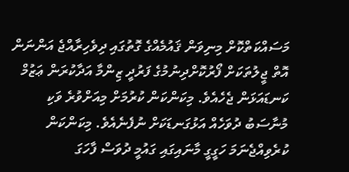މަސައްކަތްކޮށް މިނިވަން ޤައުމެއްގެ ގޮތުގައި ދިވެހިރާއްޖެ އަންނަން އޮތް ޖީލުތަކަށް ފޯރުކޮށްދިނުމުގެ ފަރުދީ ޒިންމާ އަދާކުރަން ޢަޒުމް ކަނޑައަޅަން ޖެހެއެވެ. މިކަންކަން ކުރުމަށް މިއަށްވުރެ ވަކި މުނާސަބު ދުވަހެއް އަޅުގަނޑަކަށް ނުފެނެއެވެ. މިކަންކަން ކުރެވިއްޖެނަމަ ހަގީގީ މާނައިގައި ގައުމީ ދުވަސް ފާހަގަ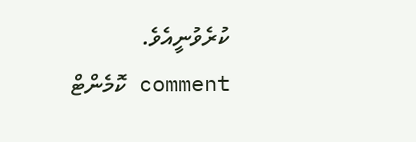ކުރެވުނީއެވެ.
comment ކޮމެންޓް